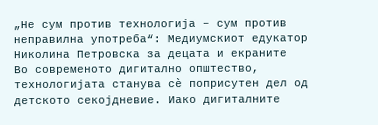„Не сум против технологија – сум против неправилна употреба“: Медиумскиот едукатор Николина Петровска за децата и екраните
Во современото дигитално општество, технологијата станува сè поприсутен дел од детското секојдневие. Иако дигиталните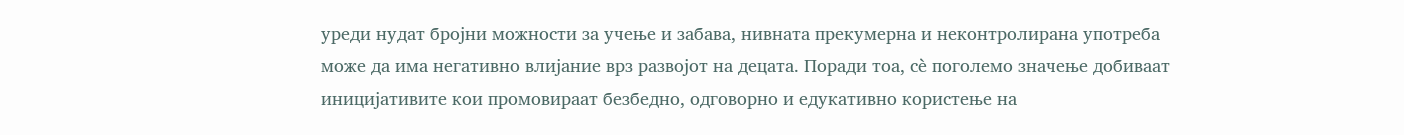уреди нудат бројни можности за учење и забава, нивната прекумерна и неконтролирана употреба може да има негативно влијание врз развојот на децата. Поради тоа, сè поголемо значење добиваат иницијативите кои промовираат безбедно, одговорно и едукативно користење на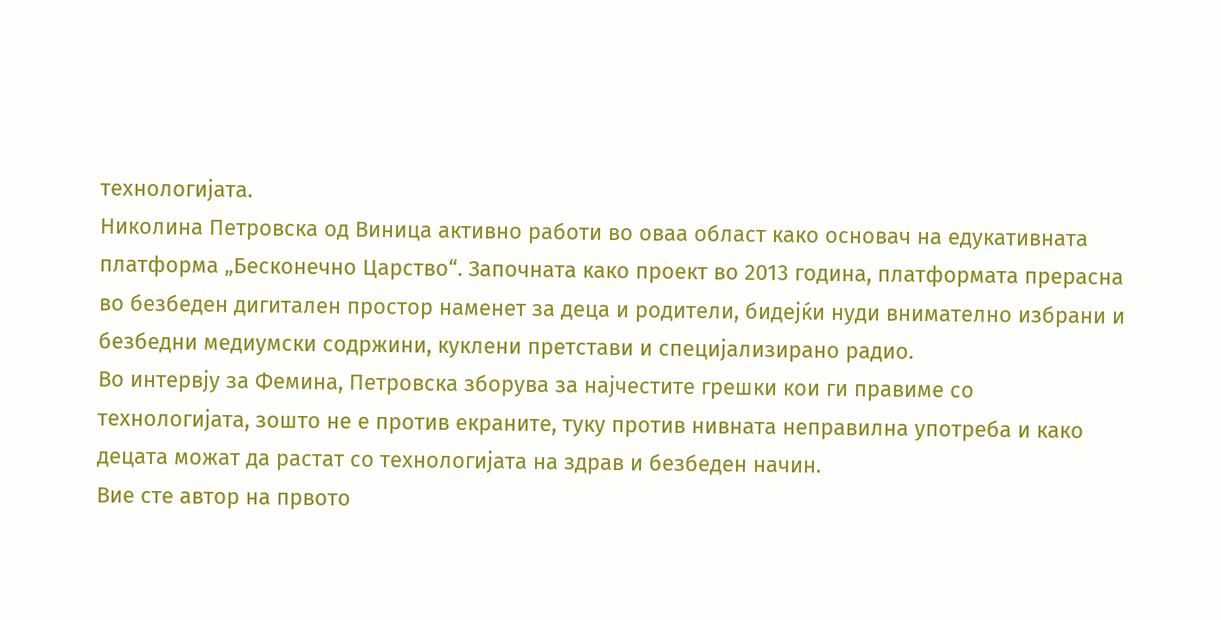технологијата.
Николина Петровска од Виница активно работи во оваа област како основач на едукативната платформа „Бесконечно Царство“. Започната како проект во 2013 година, платформата прерасна во безбеден дигитален простор наменет за деца и родители, бидејќи нуди внимателно избрани и безбедни медиумски содржини, куклени претстави и специјализирано радио.
Во интервју за Фемина, Петровска зборува за најчестите грешки кои ги правиме со технологијата, зошто не е против екраните, туку против нивната неправилна употреба и како децата можат да растат со технологијата на здрав и безбеден начин.
Вие сте автор на првото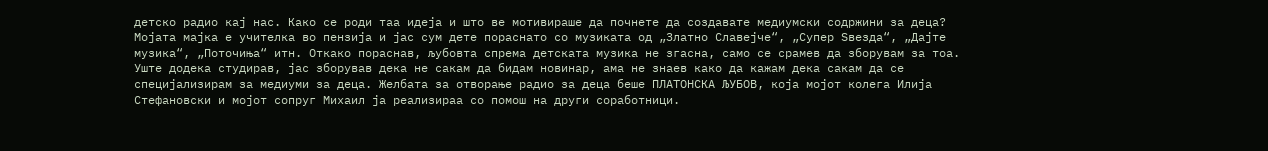детско радио кај нас. Како се роди таа идеја и што ве мотивираше да почнете да создавате медиумски содржини за деца?
Мојата мајка е учителка во пензија и јас сум дете пораснато со музиката од „Златно Славејче“, „Супер Ѕвезда“, „Дајте музика“, „Поточиња“ итн. Откако пораснав, љубовта спрема детската музика не згасна, само се срамев да зборувам за тоа.
Уште додека студирав, јас зборував дека не сакам да бидам новинар, ама не знаев како да кажам дека сакам да се специјализирам за медиуми за деца. Желбата за отворање радио за деца беше ПЛАТОНСКА ЉУБОВ, која мојот колега Илија Стефановски и мојот сопруг Михаил ја реализираа со помош на други соработници.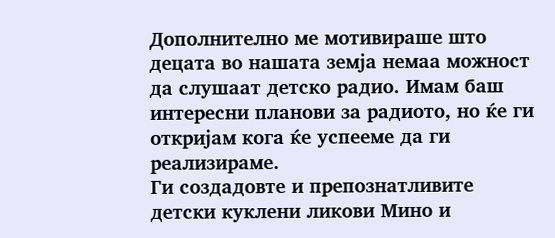Дополнително ме мотивираше што децата во нашата земја немаа можност да слушаат детско радио. Имам баш интересни планови за радиото, но ќе ги откријам кога ќе успееме да ги реализираме.
Ги создадовте и препознатливите детски куклени ликови Мино и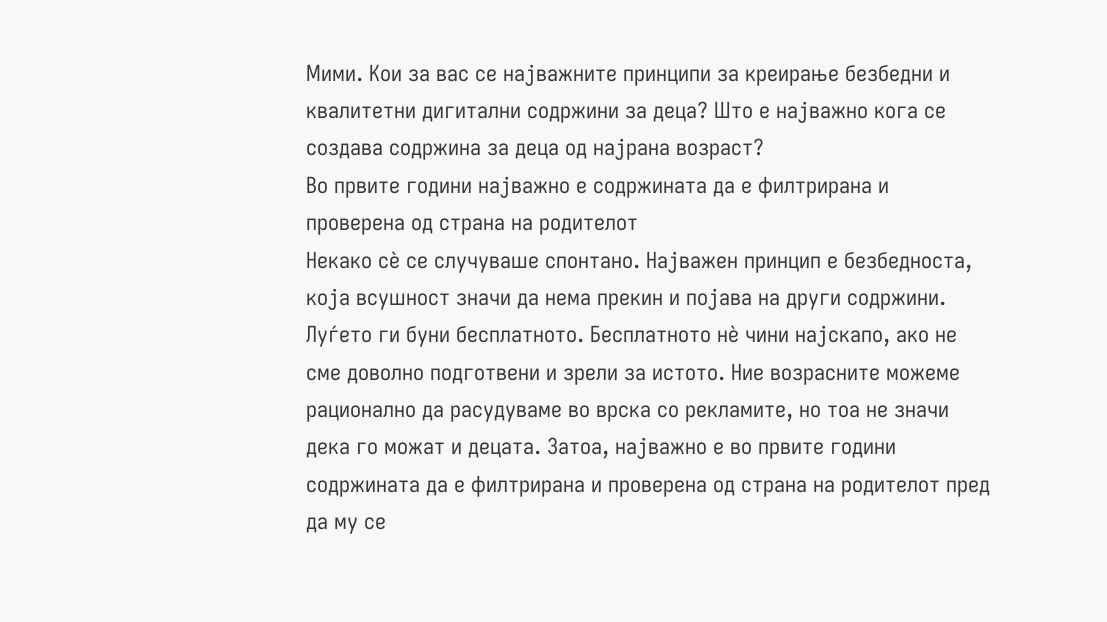Мими. Кои за вас се најважните принципи за креирање безбедни и квалитетни дигитални содржини за деца? Што е најважно кога се создава содржина за деца од најрана возраст?
Во првите години најважно е содржината да е филтрирана и проверена од страна на родителот
Некако сѐ се случуваше спонтано. Најважен принцип е безбедноста, која всушност значи да нема прекин и појава на други содржини. Луѓето ги буни бесплатното. Бесплатното нѐ чини најскапо, ако не сме доволно подготвени и зрели за истото. Ние возрасните можеме рационално да расудуваме во врска со рекламите, но тоа не значи дека го можат и децата. Затоа, најважно е во првите години содржината да е филтрирана и проверена од страна на родителот пред да му се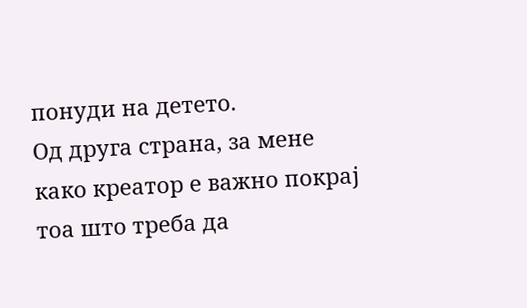понуди на детето.
Од друга страна, за мене како креатор е важно покрај тоа што треба да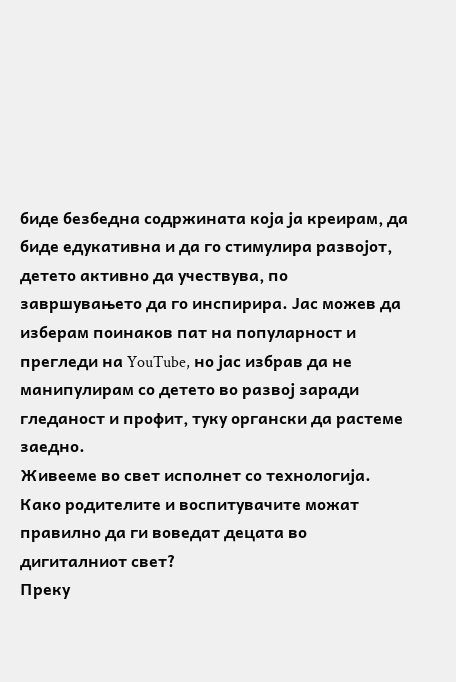биде безбедна содржината која ја креирам, да биде едукативна и да го стимулира развојот, детето активно да учествува, по завршувањето да го инспирира. Јас можев да изберам поинаков пат на популарност и прегледи на YouTube, но јас избрав да не манипулирам со детето во развој заради гледаност и профит, туку органски да растеме заедно.
Живееме во свет исполнет со технологија. Како родителите и воспитувачите можат правилно да ги воведат децата во дигиталниот свет?
Преку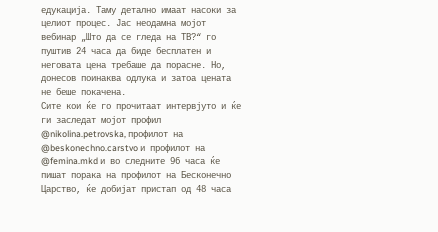едукација. Таму детално имаат насоки за целиот процес. Јас неодамна мојот вебинар „Што да се гледа на ТВ?“ го пуштив 24 часа да биде бесплатен и неговата цена требаше да порасне. Но, донесов поинаква одлука и затоа цената не беше покачена.
Сите кои ќе го прочитаат интервјуто и ќе ги заследат мојот профил @nikolina.petrovska, профилот на @beskonechno.carstvo и профилот на @femina.mkd и во следните 96 часа ќе пишат порака на профилот на Бесконечно Царство, ќе добијат пристап од 48 часа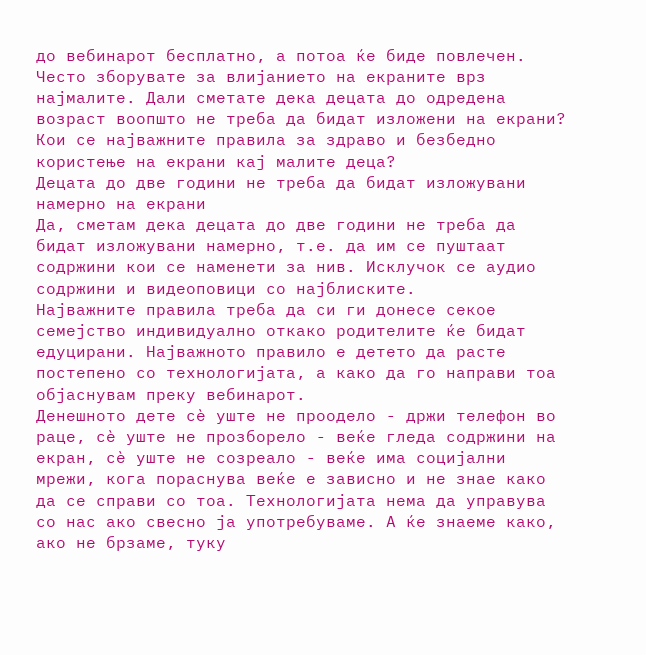до вебинарот бесплатно, а потоа ќе биде повлечен.
Често зборувате за влијанието на екраните врз најмалите. Дали сметате дека децата до одредена возраст воопшто не треба да бидат изложени на екрани? Кои се најважните правила за здраво и безбедно користење на екрани кај малите деца?
Децата до две години не треба да бидат изложувани намерно на екрани
Да, сметам дека децата до две години не треба да бидат изложувани намерно, т.е. да им се пуштаат содржини кои се наменети за нив. Исклучок се аудио содржини и видеоповици со најблиските.
Најважните правила треба да си ги донесе секое семејство индивидуално откако родителите ќе бидат едуцирани. Најважното правило е детето да расте постепено со технологијата, а како да го направи тоа објаснувам преку вебинарот.
Денешното дете сѐ уште не проодело - држи телефон во раце, сѐ уште не прозборело - веќе гледа содржини на екран, сѐ уште не созреало - веќе има социјални мрежи, кога пораснува веќе е зависно и не знае како да се справи со тоа. Технологијата нема да управува со нас ако свесно ја употребуваме. А ќе знаеме како, ако не брзаме, туку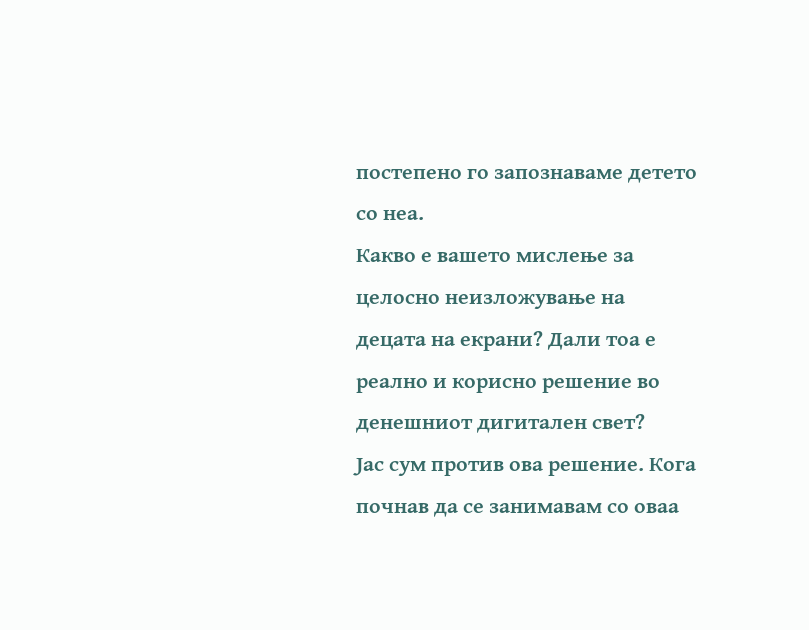постепено го запознаваме детето со неа.
Какво е вашето мислење за целосно неизложување на децата на екрани? Дали тоа е реално и корисно решение во денешниот дигитален свет?
Јас сум против ова решение. Кога почнав да се занимавам со оваа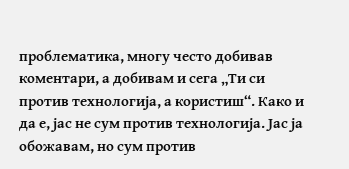проблематика, многу често добивав коментари, а добивам и сега „Ти си против технологија, а користиш“. Како и да е, јас не сум против технологија. Јас ја обожавам, но сум против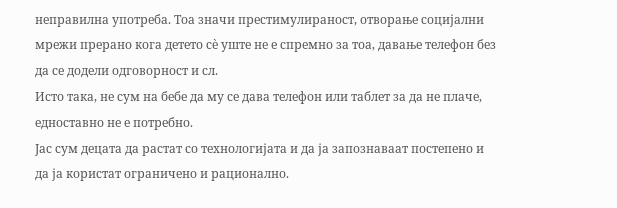неправилна употреба. Тоа значи престимулираност, отворање социјални мрежи прерано кога детето сѐ уште не е спремно за тоа, давање телефон без да се додели одговорност и сл.
Исто така, не сум на бебе да му се дава телефон или таблет за да не плаче, едноставно не е потребно.
Јас сум децата да растат со технологијата и да ја запознаваат постепено и да ја користат ограничено и рационално.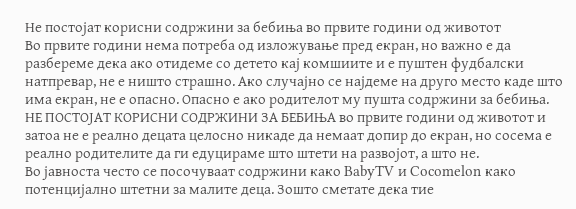Не постојат корисни содржини за бебиња во првите години од животот
Во првите години нема потреба од изложување пред екран, но важно е да разбереме дека ако отидеме со детето кај комшиите и е пуштен фудбалски натпревар, не е ништо страшно. Ако случајно се најдеме на друго место каде што има екран, не е опасно. Опасно е ако родителот му пушта содржини за бебиња.
НЕ ПОСТОЈАТ КОРИСНИ СОДРЖИНИ ЗА БЕБИЊА во првите години од животот и затоа не е реално децата целосно никаде да немаат допир до екран, но сосема е реално родителите да ги едуцираме што штети на развојот, а што не.
Во јавноста често се посочуваат содржини како BabyTV и Cocomelon како потенцијално штетни за малите деца. Зошто сметате дека тие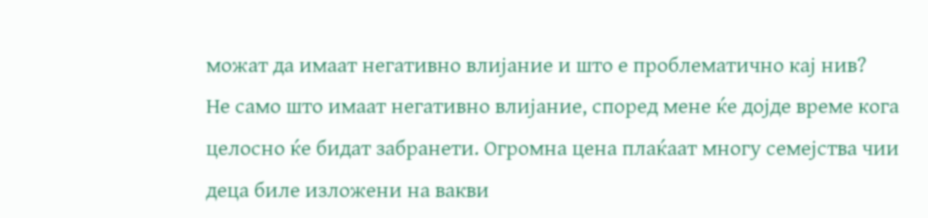можат да имаат негативно влијание и што е проблематично кај нив?
Не само што имаат негативно влијание, според мене ќе дојде време кога целосно ќе бидат забранети. Огромна цена плаќаат многу семејства чии деца биле изложени на вакви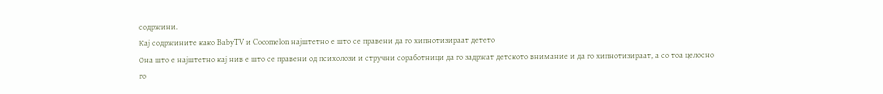содржини.
Кај содржините како BabyTV и Cocomelon најштетно е што се правени да го хипнотизираат детето
Она што е најштетно кај нив е што се правени од психолози и стручни соработници да го задржат детското внимание и да го хипнотизираат, а со тоа целосно го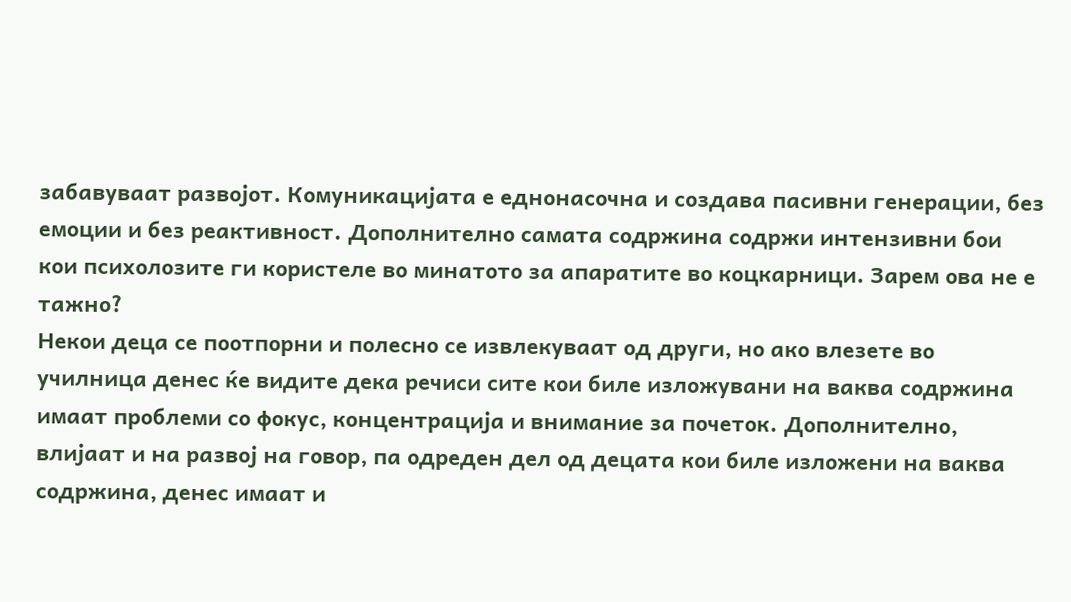забавуваат развојот. Комуникацијата е еднонасочна и создава пасивни генерации, без емоции и без реактивност. Дополнително самата содржина содржи интензивни бои кои психолозите ги користеле во минатото за апаратите во коцкарници. Зарем ова не е тажно?
Некои деца се поотпорни и полесно се извлекуваат од други, но ако влезете во училница денес ќе видите дека речиси сите кои биле изложувани на ваква содржина имаат проблеми со фокус, концентрација и внимание за почеток. Дополнително, влијаат и на развој на говор, па одреден дел од децата кои биле изложени на ваква содржина, денес имаат и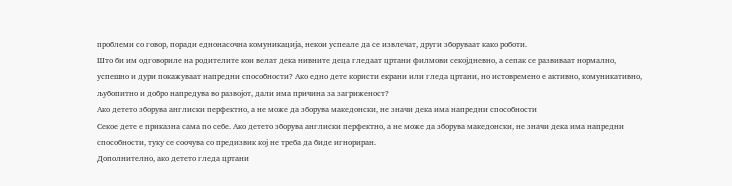проблеми со говор, поради еднонасочна комуникација, некои успеале да се извлечат, други зборуваат како роботи.
Што би им одговориле на родителите кои велат дека нивните деца гледаат цртани филмови секојдневно, а сепак се развиваат нормално, успешно и дури покажуваат напредни способности? Ако едно дете користи екрани или гледа цртани, но истовремено е активно, комуникативно, љубопитно и добро напредува во развојот, дали има причина за загриженост?
Ако детето зборува англиски перфектно, а не може да зборува македонски, не значи дека има напредни способности
Секое дете е приказна сама по себе. Ако детето зборува англиски перфектно, а не може да зборува македонски, не значи дека има напредни способности, туку се соочува со предизвик кој не треба да биде игнориран.
Дополнително, ако детето гледа цртани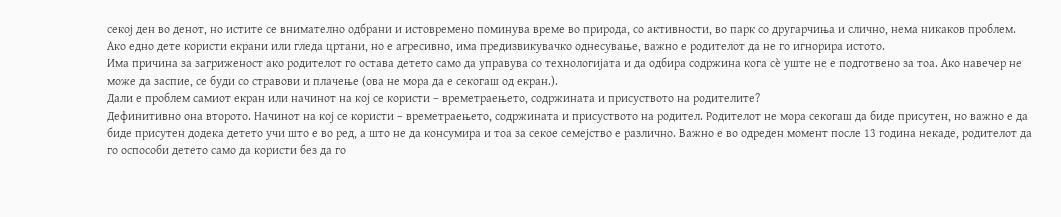секој ден во денот, но истите се внимателно одбрани и истовремено поминува време во природа, со активности, во парк со другарчиња и слично, нема никаков проблем.
Ако едно дете користи екрани или гледа цртани, но е агресивно, има предизвикувачко однесување, важно е родителот да не го игнорира истото.
Има причина за загриженост ако родителот го остава детето само да управува со технологијата и да одбира содржина кога сѐ уште не е подготвено за тоа. Ако навечер не може да заспие, се буди со стравови и плачење (ова не мора да е секогаш од екран.).
Дали е проблем самиот екран или начинот на кој се користи – времетраењето, содржината и присуството на родителите?
Дефинитивно она второто. Начинот на кој се користи – времетраењето, содржината и присуството на родител. Родителот не мора секогаш да биде присутен, но важно е да биде присутен додека детето учи што е во ред, а што не да консумира и тоа за секое семејство е различно. Важно е во одреден момент после 13 година некаде, родителот да го оспособи детето само да користи без да го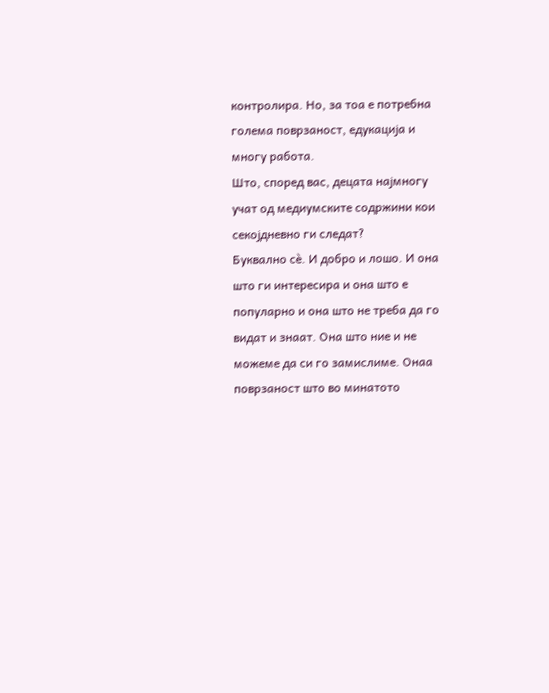контролира. Но, за тоа е потребна голема поврзаност, едукација и многу работа.
Што, според вас, децата најмногу учат од медиумските содржини кои секојдневно ги следат?
Буквално сѐ. И добро и лошо. И она што ги интересира и она што е популарно и она што не треба да го видат и знаат. Она што ние и не можеме да си го замислиме. Онаа поврзаност што во минатото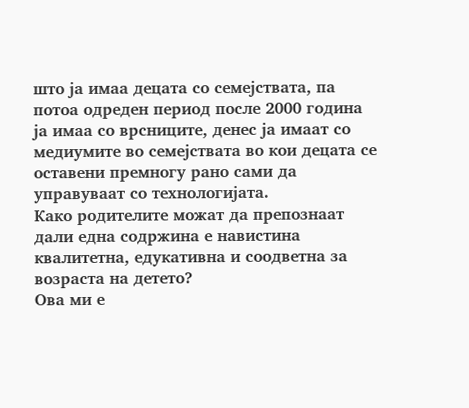што ја имаа децата со семејствата, па потоа одреден период после 2000 година ја имаа со врсниците, денес ја имаат со медиумите во семејствата во кои децата се оставени премногу рано сами да управуваат со технологијата.
Како родителите можат да препознаат дали една содржина е навистина квалитетна, едукативна и соодветна за возраста на детето?
Ова ми е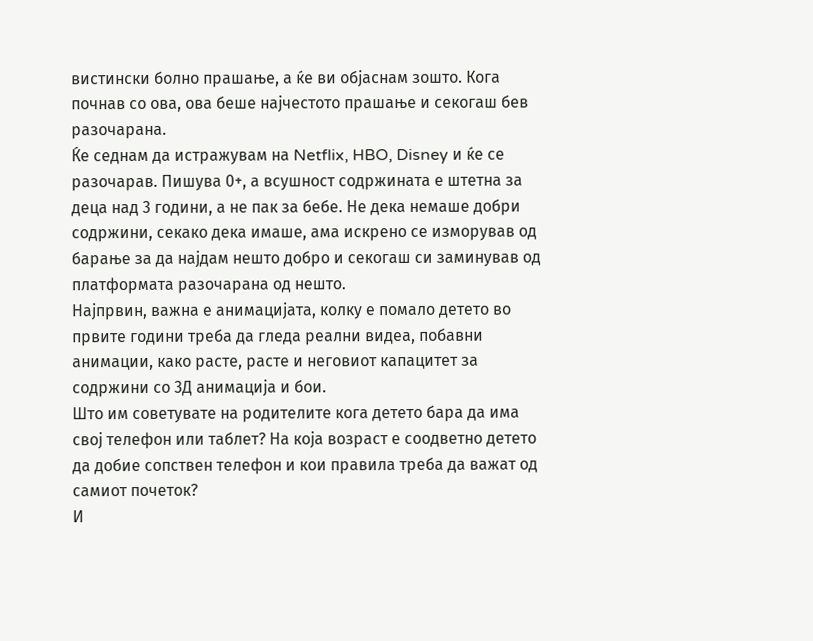вистински болно прашање, а ќе ви објаснам зошто. Кога почнав со ова, ова беше најчестото прашање и секогаш бев разочарана.
Ќе седнам да истражувам на Netflix, HBO, Disney и ќе се разочарав. Пишува 0+, а всушност содржината е штетна за деца над 3 години, а не пак за бебе. Не дека немаше добри содржини, секако дека имаше, ама искрено се изморував од барање за да најдам нешто добро и секогаш си заминував од платформата разочарана од нешто.
Најпрвин, важна е анимацијата, колку е помало детето во првите години треба да гледа реални видеа, побавни анимации, како расте, расте и неговиот капацитет за содржини со 3Д анимација и бои.
Што им советувате на родителите кога детето бара да има свој телефон или таблет? На која возраст е соодветно детето да добие сопствен телефон и кои правила треба да важат од самиот почеток?
И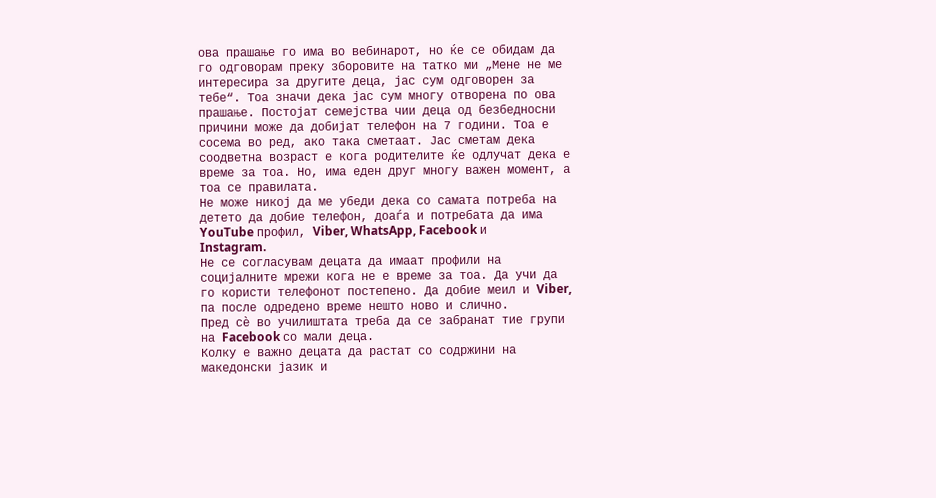ова прашање го има во вебинарот, но ќе се обидам да го одговорам преку зборовите на татко ми „Мене не ме интересира за другите деца, јас сум одговорен за тебе“. Тоа значи дека јас сум многу отворена по ова прашање. Постојат семејства чии деца од безбедносни причини може да добијат телефон на 7 години. Тоа е сосема во ред, ако така сметаат. Јас сметам дека соодветна возраст е кога родителите ќе одлучат дека е време за тоа. Но, има еден друг многу важен момент, а тоа се правилата.
Не може никој да ме убеди дека со самата потреба на детето да добие телефон, доаѓа и потребата да има YouTube профил, Viber, WhatsApp, Facebook и Instagram.
Не се согласувам децата да имаат профили на социјалните мрежи кога не е време за тоа. Да учи да го користи телефонот постепено. Да добие меил и Viber, па после одредено време нешто ново и слично.
Пред сѐ во училиштата треба да се забранат тие групи на Facebook со мали деца.
Колку е важно децата да растат со содржини на македонски јазик и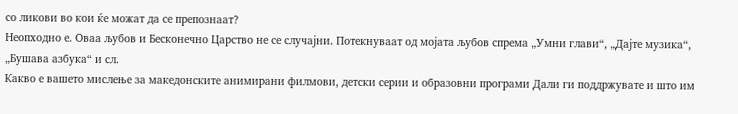со ликови во кои ќе можат да се препознаат?
Неопходно е. Оваа љубов и Бесконечно Царство не се случајни. Потекнуваат од мојата љубов спрема „Умни глави“, „Дајте музика“, „Бушава азбука“ и сл.
Какво е вашето мислење за македонските анимирани филмови, детски серии и образовни програми Дали ги поддржувате и што им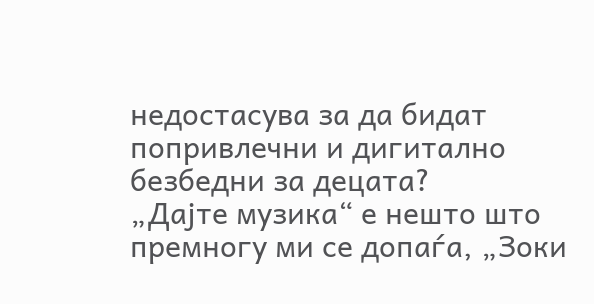недостасува за да бидат попривлечни и дигитално безбедни за децата?
„Дајте музика“ е нешто што премногу ми се допаѓа, „Зоки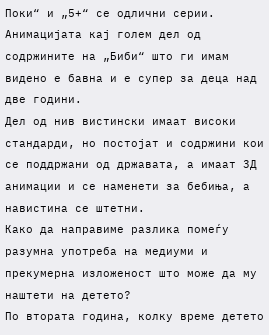Поки“ и „5+“ се одлични серии. Анимацијата кај голем дел од содржините на „Биби“ што ги имам видено е бавна и е супер за деца над две години.
Дел од нив вистински имаат високи стандарди, но постојат и содржини кои се поддржани од државата, а имаат 3Д анимации и се наменети за бебиња, а навистина се штетни.
Како да направиме разлика помеѓу разумна употреба на медиуми и прекумерна изложеност што може да му наштети на детето?
По втората година, колку време детето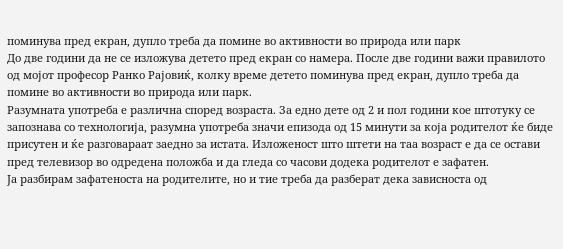поминува пред екран, дупло треба да помине во активности во природа или парк
До две години да не се изложува детето пред екран со намера. После две години важи правилото од мојот професор Ранко Рајовиќ, колку време детето поминува пред екран, дупло треба да помине во активности во природа или парк.
Разумната употреба е различна според возраста. За едно дете од 2 и пол години кое штотуку се запознава со технологија, разумна употреба значи епизода од 15 минути за која родителот ќе биде присутен и ќе разговараат заедно за истата. Изложеност што штети на таа возраст е да се остави пред телевизор во одредена положба и да гледа со часови додека родителот е зафатен.
Ја разбирам зафатеноста на родителите, но и тие треба да разберат дека зависноста од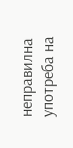неправилна употреба на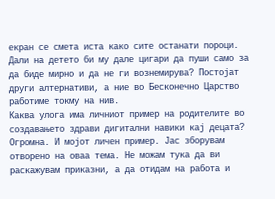екран се смета иста како сите останати пороци. Дали на детето би му дале цигари да пуши само за да биде мирно и да не ги вознемирува? Постојат други алтернативи, а ние во Бесконечно Царство работиме токму на нив.
Каква улога има личниот пример на родителите во создавањето здрави дигитални навики кај децата?
Огромна. И мојот личен пример. Јас зборувам отворено на оваа тема. Не можам тука да ви раскажувам приказни, а да отидам на работа и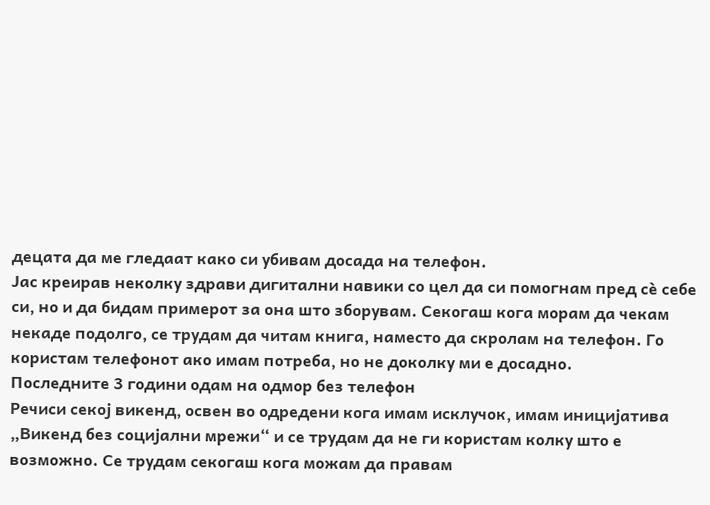децата да ме гледаат како си убивам досада на телефон.
Јас креирав неколку здрави дигитални навики со цел да си помогнам пред сѐ себе си, но и да бидам примерот за она што зборувам. Секогаш кога морам да чекам некаде подолго, се трудам да читам книга, наместо да скролам на телефон. Го користам телефонот ако имам потреба, но не доколку ми е досадно.
Последните 3 години одам на одмор без телефон
Речиси секој викенд, освен во одредени кога имам исклучок, имам иницијатива „Викенд без социјални мрежи“ и се трудам да не ги користам колку што е возможно. Се трудам секогаш кога можам да правам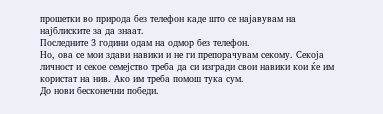прошетки во природа без телефон каде што се најавувам на најблиските за да знаат.
Последните 3 години одам на одмор без телефон.
Но, ова се мои здави навики и не ги препорачувам секому. Секоја личност и секое семејство треба да си изгради свои навики кои ќе им користат на нив. Ако им треба помош тука сум.
До нови бесконечни победи.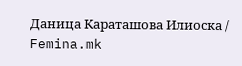Даница Караташова Илиоска / Femina.mk